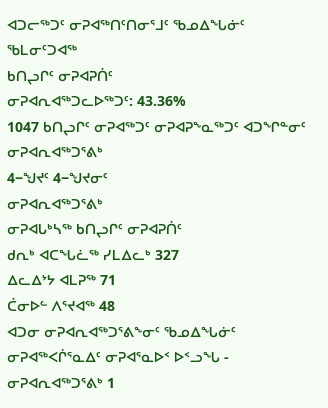ᐊᑐᓕᖅᑐᑦ ᓂᕈᐊᖅᑎᑦᑎᓂᕐᒧᑦ ᖃᓄᐃᖓᓃᑦ
ᖃᒪᓂᑦᑐᐊᖅ
ᑲᑎᖢᒋᑦ ᓂᕈᐊᕈᑏᑦ
ᓂᕈᐊᕆᐊᖅᑐᓚᐅᖅᑐᑦ: 43.36%
1047 ᑲᑎᖢᒋᑦ ᓂᕈᐊᖅᑐᑦ ᓂᕈᐊᕈᖕᓇᖅᑐᑦ ᐊᑐᖏᓐᓂᑦ
ᓂᕈᐊᕆᐊᖅᑐᕐᕕᒃ
4−ᖑᔪᑦ 4−ᖑᔪᓂᑦ
ᓂᕈᐊᕆᐊᖅᑐᕐᕕᒃ
ᓂᕈᐊᒐᒃᓴᖅ ᑲᑎᖢᒋᑦ ᓂᕈᐊᕈᑏᑦ
ᑯᕆᒃ ᐊᑕᖓᓛᖅ ᓯᒪᐃᓚᒃ 327
ᐃᓚᐃᔾᔭ ᐊᒪᕈᖅ 71
ᑖᓂᐅᓪ ᐱᕐᔪᐊᖅ 48
ᐊᑐᓂ ᓂᕈᐊᕆᐊᖅᑐᕐᕕᖕᓂᑦ ᖃᓄᐃᖓᓃᑦ
ᓂᕈᐊᖅᐸᒌᕐᓇᐃᑦ ᓂᕈᐊᕐᓇᐅᑉ ᐅᑉᓗᖓ - ᓂᕈᐊᕆᐊᖅᑐᕐᕕᒃ 1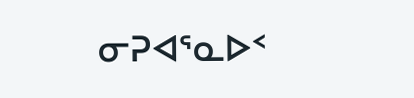ᓂᕈᐊᕐᓇᐅᑉ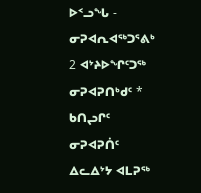ᐅᑉᓗᖓ - ᓂᕈᐊᕆᐊᖅᑐᕐᕕᒃ 2 ᐊᔾᔨᐅᖏᑦᑐᖅ ᓂᕈᐊᕈᑎᒃᑯᑦ * ᑲᑎᖢᒋᑦ ᓂᕈᐊᕈᑏᑦ
ᐃᓚᐃᔾᔭ ᐊᒪᕈᖅ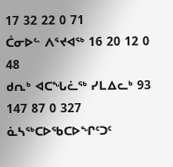17 32 22 0 71
ᑖᓂᐅᓪ ᐱᕐᔪᐊᖅ 16 20 12 0 48
ᑯᕆᒃ ᐊᑕᖓᓛᖅ ᓯᒪᐃᓚᒃ 93 147 87 0 327
ᓈᓴᖅᑕᐅᖃᑕᐅᖏᑦᑐᑦ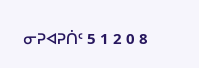ᓂᕈᐊᕈᑏᑦ 5 1 2 0 8